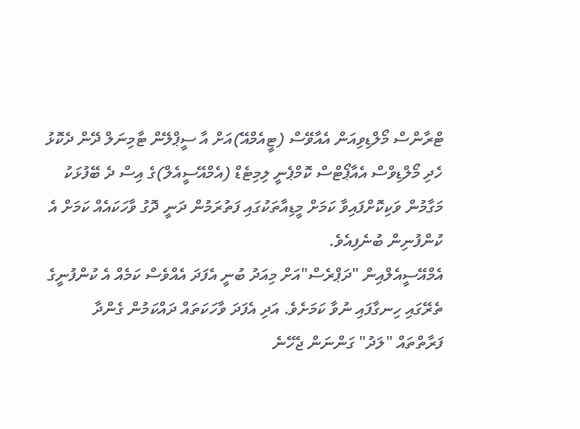ޓްރާންސް މޯލްޑިވިއަން އެއާވޭސް (ޓީއެމްއޭ)އަށް އާ ސީޕްލޭން ޓާމިނަލް ދޭން ދެކޮޅު ހެދި މޯލްޑިވްސް އެއާޕޯޓްސް ކޮމްޕެނީ ލިމިޓެޑް (އެމްއޭސީއެލް)ގެ އިސް ދެ ބޭފުޅަކު މަގާމުން ވަކިކޮށްފައިވާ ކަމަށް މީޑިއާތަކުގައި ފަތުރަމުން ދަނީ ދޮގު ވާހަކައެއް ކަމަށް އެ ކުންފުނިން ބުނެފިއެވެ.
އެމްއޭސީއެލްއިން "ދަޕްރެސް"އަށް މިއަދު ބުނީ އެފަދަ އެއްވެސް ކަމެއް އެ ކުންފުނީގެ ތެރޭގައި ހިނގާފައި ނުވާ ކަމަށެވެ. އަދި އެފަދަ ވާހަކަތައް ދައްކަމުން ގެންދާ ފަރާތްތައް "ލަދު" ގަންނަން ޖެހޭނެ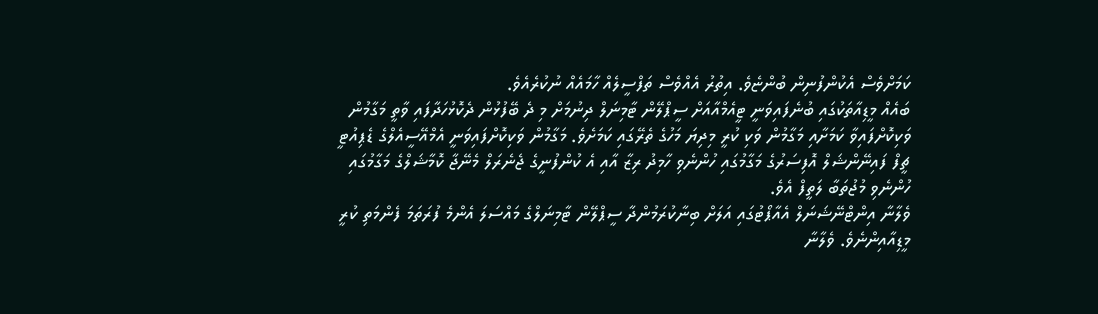ކަމަށްވެސް އެކުންފުނިން ބުންޏެވެ. އިތުރު އެއްވެސް ތަފްސީލެއް ހާމައެއް ނުކުރެއެވެ.
ބައެއް މީޑިއާތަކުގައި ބުނެފައިވަނީ ޓީއެމްއާއަށް ސީޕްލޭން ޓާމިނަލް ދިނުމަށް މި ދެ ބޭފުޅުން ދެކޮޅުހަދާފައި ވާތީ މަގާމުން ވަކިކޮށްފައިވާ ކަމަށާއި މަގާމުން ވަކި ކުރީ މިދިޔަ މަހުގެ ތެރޭގައި ކަމަށެވެ. މަގާމުން ވަކިކޮށްފައިވަނީ އެމްއޭސީއެލްގެ ޑެޕިއުޓީ ޗީފް ފައިނޭންޝަލް އޮފިސަރުގެ މަގާމުގައި ހުންނެވި ހާމިދު ރިޒާ އާއި އެ ކުންފުނީގެ ޖެނެރަލް މެނޭޖާ ކޮމާޝަލްގެ މަގާމުގައި ހުންނެވި މުޖުތަބާ ލަތީފް އެވެ.
ވެލާނާ އިންޓްނޭޝަނަލް އެއާޕޯޓުގައި އަލަށް ބިނާކުރަމުންދާ ސީޕްލޭން ޓާމިނަލްގެ މައްސަލަ އެންމެ ފުރަތަމަ ފެންމަތި ކުރީ މީޑިއާއިންނެވެ. ވެލާނާ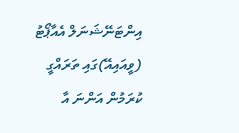އިންޓަނޭޝަނަލް އެއާޕޯޓު (ވީއައިއޭ)ގައި ތަރައްގީ ކުރަމުން އަންނަ އާ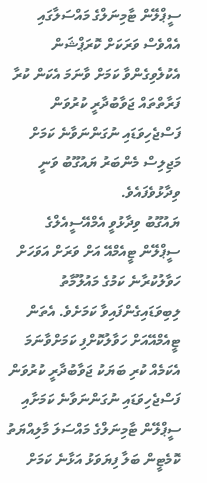ސީޕްލޭން ޓާމިނަލްގެ މައްސަލާގައި އެއްވެސް ވަރަކަށް ކޮރަޕްޝަން އެކުލެވިގެންވާ ކަމަށް ވާނަމަ އެކަން ކުރާ ފަރާތްތައް ޖަވާބުދާރީ ކުރުވަން ފަސްޖެހިވަޑައި ނުގަންނަވާނެ ކަމަށް މަޖިލިސް މެންބަރު ޔައުގޫބު ވަނީ ވިދާޅުވެފައެވެ.
ޔައުގޫބު ވިދާޅުވީ އެމްއޭސީއެލްގެ ސީޕްލޭން ޓީއެމްއޭ އަށް ވަރަށް އަވަހަށް ހަވާލުކުރާނެ ކަމުގެ މައުލޫމާތު ލިބިވަޑައިގެންފައިވާ ކަމަށެވެ. އެތަން ޓީއެމްއޭއަށް ހަވާލުކޮށްފި ކަމަށްވާނަމަ އެކަމެއް ކުރި ބަޔަކު ޖަވާބުދާރީ ކުރުވަން ފަސްޖެހިވަޑައި ނުގަންނަވާނެ ކަމަށާއި ސީޕްލޭން ޓާމިނަލްގެ މައްސަލަ މާލިއްޔަތު ކޮމެޓީން ބަލާ ފިޔަވަޅު އަޅާނެ ކަމަށް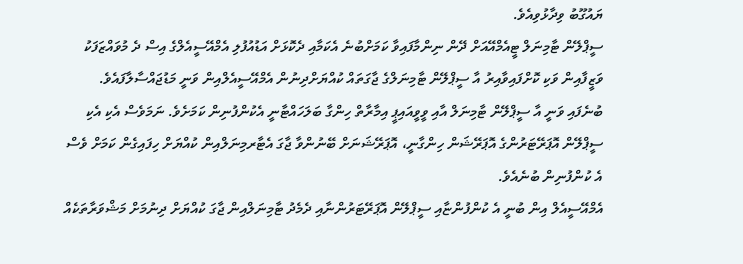ޔައުގޫބު ވިދާޅުވިއެވެ.
ސީޕްލޭން ޓާމިނަލް ޓީއެމްއޭއަށް ދޭން ނިންމާފައިވާ ކަމަށްބުނެ އެކަމާއި ދެކޮޅަށް އަޑުއުފުލި އެމްއޭސީއެލްގެ އިސް ދެ މުވައްޒަފަކު ވަޒީފާއިން ވަކި ކޮށްފައިވާއިރު އާ ސީޕްލޭން ޓާމިނަލްގެ ޖާގަތައް ކުއްޔަށްދިނުން އެމްއޭސީއެލްއިން ވަނީ މަޑުޖައްސާލާފައެވެ. ބުނެފައި ވަނީ އާ ސީޕްލޭން ޓާމިނަލް އާއި ވީވީއައިޕީ އިމާރާތް ހިންގާ ބަލަހައްޓާނީ އެކުންފުނިން ކަމަށެވެ. ނަމަވެސް އެކި އެކި ސީޕްލޭން އޮޕަރޭޓަރުންގެ އޮޕަރޭޝަން ހިންގާނީ، އޮޕަރޭޝަނަށް ބޭނުންވާ ޖާގަ އެޓާރމިނަލްއިން ކުއްޔަށް ހިފައިގެން ކަމަށް ވެސް އެ ކުންފުނިން ބުނެއެވެ.
އެމްއޭސީއެލް އިން ބުނީ އެ ކުންފުންޏާއި ސީޕްލޭން އޮޕަރޭޓަރުންނާއި ދެމެދު ޓާމިނަލްއިން ޖާގަ ކުއްޔަށް ދިނުމަށް މަޝްވަރާތަކެއް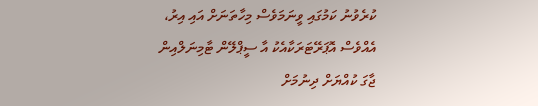ކުރެވުނު ކަމުގައި ވީނަމަވެސް މިހާތަނަށް އައި އިރު، އެއްވެސް އޮޕަރޭޓަރަކާއެކު އާ ސީޕްލޭން ޓާމިނަލްއިން ޖާގަ ކުއްޔަށް ދިނުމަށް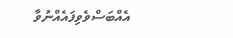އެއްބަސްވެވިފައެއްނުވާ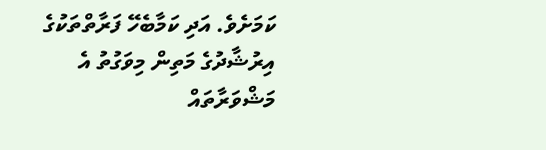ކަމަށެވެ. އަދި ކަމާބެހޭ ފަރާތްތަކުގެ އިރުޝާދުގެ މަތިން މިވަގުތު އެ މަޝްވަރާތައް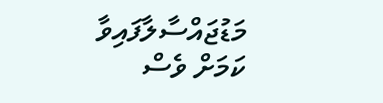މަޑުޖައްސާލާފައިވާ ކަމަށް ވެސް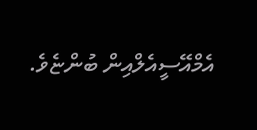އެމްއޭސީއެލްއިން ބުންޏެވެ.